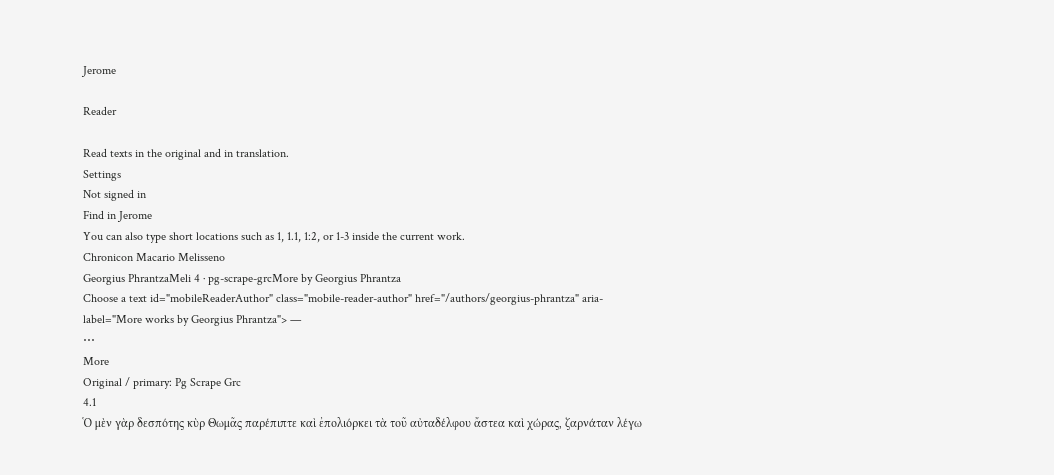Jerome

Reader

Read texts in the original and in translation.
Settings
Not signed in
Find in Jerome
You can also type short locations such as 1, 1.1, 1:2, or 1-3 inside the current work.
Chronicon Macario Melisseno
Georgius PhrantzaMeli 4 · pg-scrape-grcMore by Georgius Phrantza
Choose a text id="mobileReaderAuthor" class="mobile-reader-author" href="/authors/georgius-phrantza" aria-label="More works by Georgius Phrantza"> —
⋯
More
Original / primary: Pg Scrape Grc
4.1
Ὁ μὲν γὰρ δεσπότης κὺρ Θωμᾶς παρέπιπτε καὶ ἐπολιόρκει τὰ τοῦ αὐταδέλφου ἄστεα καὶ χώρας, ζαρνάταν λέγω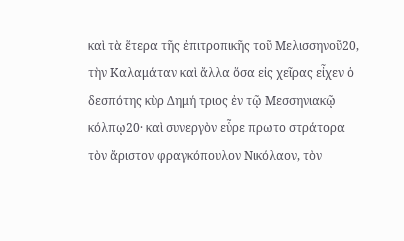καὶ τὰ ἕτερα τῆς ἐπιτροπικῆς τοῦ Μελισσηνοῦ20, τὴν Καλαμάταν καὶ ἄλλα ὅσα εἰς χεῖρας εἶχεν ὁ δεσπότης κὺρ Δημή τριος ἐν τῷ Μεσσηνιακῷ κόλπῳ20· καὶ συνεργὸν εὗρε πρωτο στράτορα τὸν ἄριστον φραγκόπουλον Νικόλαον, τὸν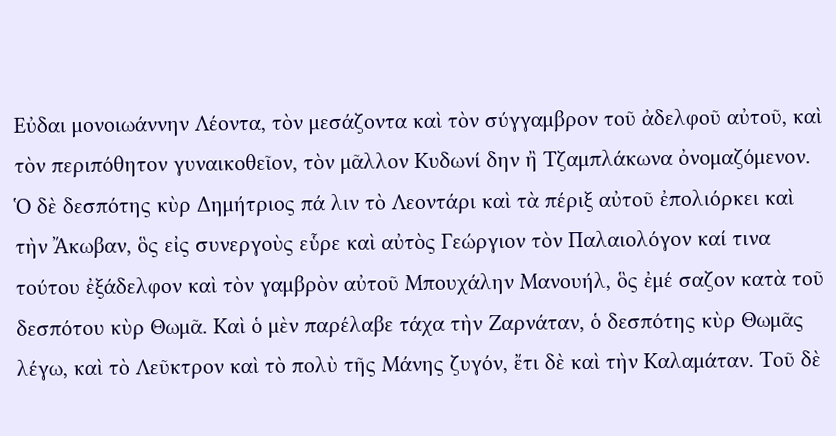Εὐδαι μονοιωάννην Λέοντα, τὸν μεσάζοντα καὶ τὸν σύγγαμβρον τοῦ ἀδελφοῦ αὐτοῦ, καὶ τὸν περιπόθητον γυναικοθεῖον, τὸν μᾶλλον Κυδωνί δην ἢ Τζαμπλάκωνα ὀνομαζόμενον. Ὁ δὲ δεσπότης κὺρ Δημήτριος πά λιν τὸ Λεοντάρι καὶ τὰ πέριξ αὐτοῦ ἐπολιόρκει καὶ τὴν Ἄκωβαν, ὃς εἰς συνεργοὺς εὗρε καὶ αὐτὸς Γεώργιον τὸν Παλαιολόγον καί τινα τούτου ἐξάδελφον καὶ τὸν γαμβρὸν αὐτοῦ Μπουχάλην Μανουήλ, ὃς ἐμέ σαζον κατὰ τοῦ δεσπότου κὺρ Θωμᾶ. Καὶ ὁ μὲν παρέλαβε τάχα τὴν Ζαρνάταν, ὁ δεσπότης κὺρ Θωμᾶς λέγω, καὶ τὸ Λεῦκτρον καὶ τὸ πολὺ τῆς Μάνης ζυγόν, ἔτι δὲ καὶ τὴν Καλαμάταν. Τοῦ δὲ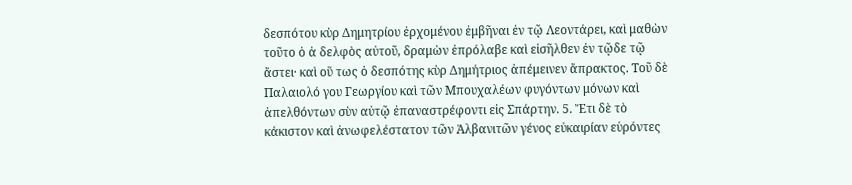δεσπότου κὺρ Δημητρίου ἐρχομένου ἐμβῆναι ἐν τῷ Λεοντάρει, καὶ μαθὼν τοῦτο ὁ ἀ δελφὸς αὐτοῦ, δραμὼν ἐπρόλαβε καὶ εἰσῆλθεν ἐν τῷδε τῷ ἄστει· καὶ οὕ τως ὁ δεσπότης κὺρ Δημήτριος ἀπέμεινεν ἄπρακτος. Τοῦ δὲ Παλαιολό γου Γεωργίου καὶ τῶν Μπουχαλέων φυγόντων μόνων καὶ ἀπελθόντων σὺν αὐτῷ ἐπαναστρέφοντι εἰς Σπάρτην. 5. Ἔτι δὲ τὸ κάκιστον καὶ ἀνωφελέστατον τῶν Ἀλβανιτῶν γένος εὐκαιρίαν εὑρόντες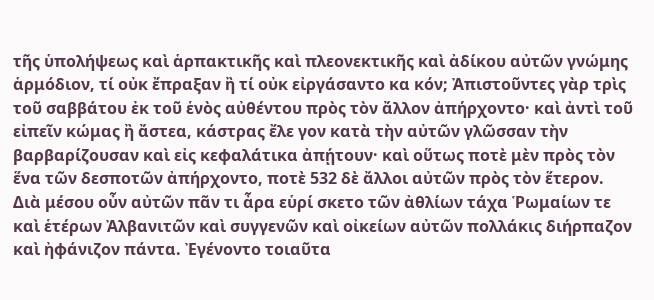τῆς ὑπολήψεως καὶ ἁρπακτικῆς καὶ πλεονεκτικῆς καὶ ἀδίκου αὐτῶν γνώμης ἁρμόδιον, τί οὐκ ἔπραξαν ἢ τί οὐκ εἰργάσαντο κα κόν; Ἀπιστοῦντες γὰρ τρὶς τοῦ σαββάτου ἐκ τοῦ ἑνὸς αὐθέντου πρὸς τὸν ἄλλον ἀπήρχοντο· καὶ ἀντὶ τοῦ εἰπεῖν κώμας ἢ ἄστεα, κάστρας ἔλε γον κατὰ τὴν αὐτῶν γλῶσσαν τὴν βαρβαρίζουσαν καὶ εἰς κεφαλάτικα ἀπῄτουν· καὶ οὕτως ποτὲ μὲν πρὸς τὸν ἕνα τῶν δεσποτῶν ἀπήρχοντο, ποτὲ 532 δὲ ἄλλοι αὐτῶν πρὸς τὸν ἕτερον. Διὰ μέσου οὖν αὐτῶν πᾶν τι ἆρα εὑρί σκετο τῶν ἀθλίων τάχα Ῥωμαίων τε καὶ ἑτέρων Ἀλβανιτῶν καὶ συγγενῶν καὶ οἰκείων αὐτῶν πολλάκις διήρπαζον καὶ ἠφάνιζον πάντα. Ἐγένοντο τοιαῦτα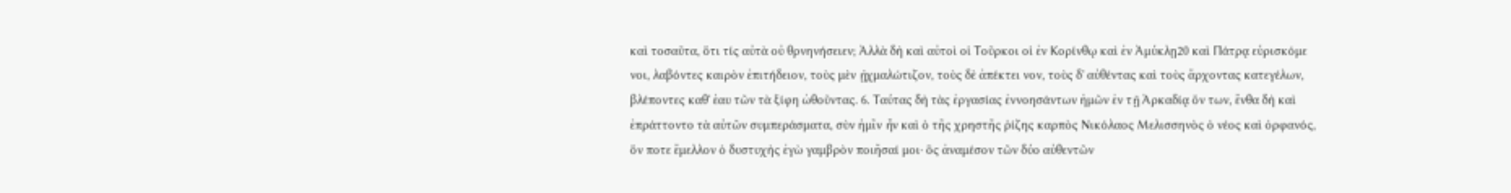καὶ τοσαῦτα, ὅτι τίς αὐτὰ οὐ θρνηνήσειεν; Ἀλλὰ δὴ καὶ αὐτοὶ οἱ Τοῦρκοι οἱ ἐν Κορίνθῳ καὶ ἐν Ἀμύκλῃ20 καὶ Πάτρᾳ εὑρισκόμε νοι, λαβόντες καιρὸν ἐπιτήδειον, τοὺς μὲν ᾐχμαλώτιζον, τοὺς δὲ ἀπέκτει νον, τοὺς δ' αὐθέντας καὶ τοὺς ἄρχοντας κατεγέλων, βλέποντες καθ' ἑαυ τῶν τὰ ξίφη ὠθοῦντας. 6. Ταύτας δὴ τὰς ἐργασίας ἐννοησάντων ἡμῶν ἐν τῇ Ἀρκαδίᾳ ὄν των, ἔνθα δὴ καὶ ἐπράττοντο τὰ αὐτῶν συμπεράσματα, σὺν ἡμῖν ἦν καὶ ὁ τῆς χρηστῆς ῥίζης καρπὸς Νικόλαος Μελισσηνὸς ὁ νέος καὶ ὀρφανός, ὅν ποτε ἔμελλον ὁ δυστυχὴς ἐγὼ γαμβρὸν ποιῆσαί μοι· ὃς ἀναμέσον τῶν δύο αὐθεντῶν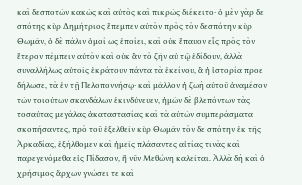καὶ δεσποτῶν κακῶς καὶ αὐτὸς καὶ πικρῶς διέκειτο· ὁ μὲν γὰρ δε σπότης κὺρ Δημήτριος ἔπεμπεν αὐτὸν πρὸς τὸν δεσπότην κὺρ Θωμᾶν, ὁ δὲ πάλιν ὁμοί ως ἐποίει, καὶ οὐκ ἔπαυον εἷς πρὸς τὸν ἕτερον πέμπειν αὐτὸν καὶ οὐκ ἂν τὸ ζῆν αὐ τῷ ἐδίδουν, ἀλλὰ συναλλήλως αὑτοῖς ἐκράτουν πάντα τὰ ἐκείνου, ἃ ἡ ἱστορία προε δήλωσε, τὰ ἐν τῇ Πελοποννήσῳ· καὶ μᾶλλον ἡ ζωὴ αὐτοῦ ἀναμέσον τῶν τοιούτων σκανδάλων ἐκινδύνευεν, ἡμῶν δὲ βλεπόντων τὰς τοσαύτας μεγάλας ἀκαταστασίας καὶ τὰ αὐτῶν συμπεράσματα σκοπήσαντες, πρὸ τοῦ ἐξελθεῖν κὺρ Θωμᾶν τὸν δε σπότην ἐκ τῆς Ἀρκαδίας, ἐξήλθομεν καὶ ἡμεῖς πλάσαντες αἰτίας τινὰς καὶ παρεγενόμεθα εἰς Πίδασον, ἣ νῦν Μεθώνη καλεῖται. Ἀλλὰ δὴ καὶ ὁ χρήσιμος ἄρχων γνώσει τε καὶ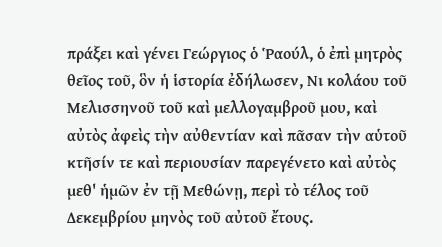πράξει καὶ γένει Γεώργιος ὁ Ῥαούλ, ὁ ἐπὶ μητρὸς θεῖος τοῦ, ὃν ἡ ἱστορία ἐδήλωσεν, Νι κολάου τοῦ Μελισσηνοῦ τοῦ καὶ μελλογαμβροῦ μου, καὶ αὐτὸς ἀφεὶς τὴν αὐθεντίαν καὶ πᾶσαν τὴν αὑτοῦ κτῆσίν τε καὶ περιουσίαν παρεγένετο καὶ αὐτὸς μεθ' ἡμῶν ἐν τῇ Μεθώνῃ, περὶ τὸ τέλος τοῦ Δεκεμβρίου μηνὸς τοῦ αὐτοῦ ἔτους.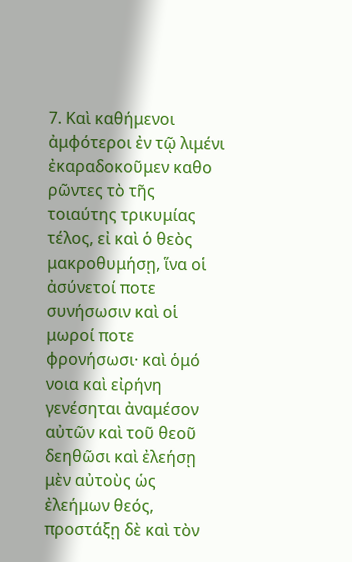7. Καὶ καθήμενοι ἀμφότεροι ἐν τῷ λιμένι ἐκαραδοκοῦμεν καθο ρῶντες τὸ τῆς τοιαύτης τρικυμίας τέλος, εἰ καὶ ὁ θεὸς μακροθυμήσῃ, ἵνα οἱ ἀσύνετοί ποτε συνήσωσιν καὶ οἱ μωροί ποτε φρονήσωσι· καὶ ὁμό νοια καὶ εἰρήνη γενέσηται ἀναμέσον αὐτῶν καὶ τοῦ θεοῦ δεηθῶσι καὶ ἐλεήσῃ μὲν αὐτοὺς ὡς ἐλεήμων θεός, προστάξῃ δὲ καὶ τὸν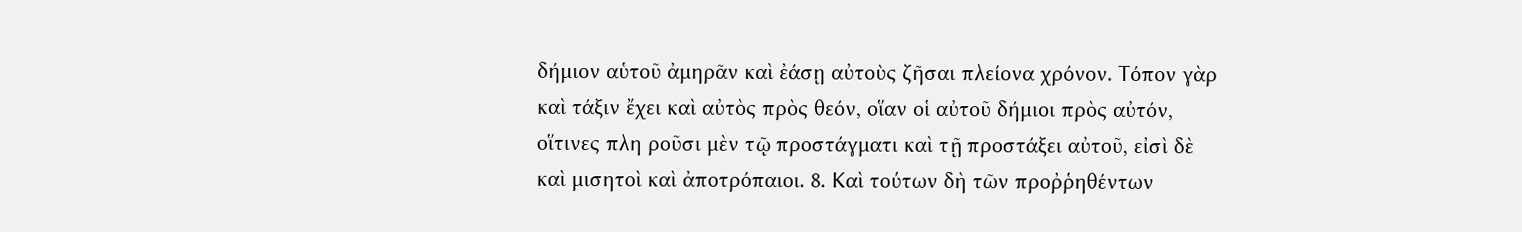δήμιον αὑτοῦ ἀμηρᾶν καὶ ἐάσῃ αὐτοὺς ζῆσαι πλείονα χρόνον. Τόπον γὰρ καὶ τάξιν ἔχει καὶ αὐτὸς πρὸς θεόν, οἵαν οἱ αὐτοῦ δήμιοι πρὸς αὐτόν, οἵτινες πλη ροῦσι μὲν τῷ προστάγματι καὶ τῇ προστάξει αὐτοῦ, εἰσὶ δὲ καὶ μισητοὶ καὶ ἀποτρόπαιοι. 8. Καὶ τούτων δὴ τῶν προῤῥηθέντων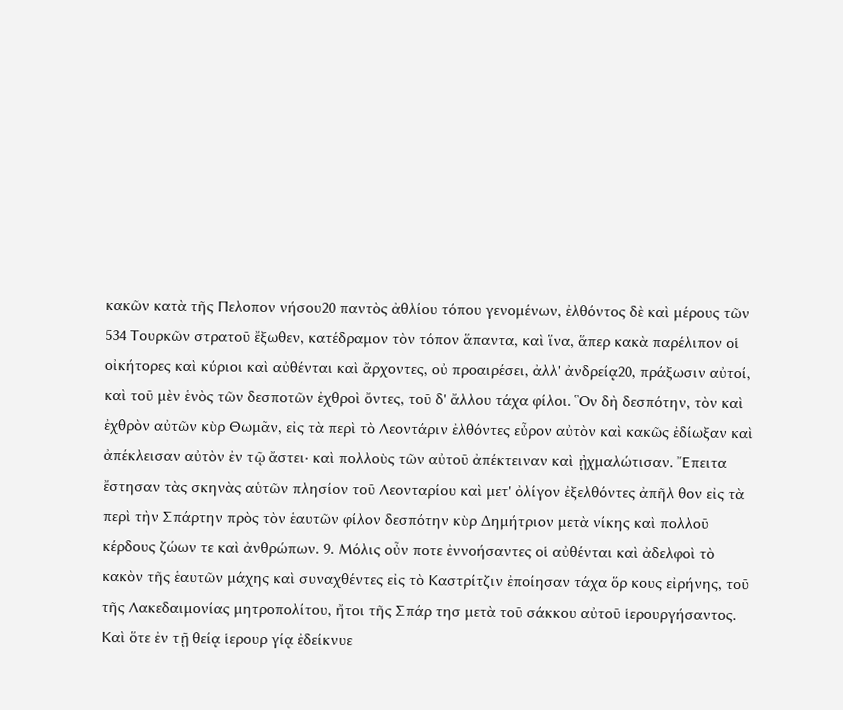κακῶν κατὰ τῆς Πελοπον νήσου20 παντὸς ἀθλίου τόπου γενομένων, ἐλθόντος δὲ καὶ μέρους τῶν 534 Τουρκῶν στρατοῦ ἔξωθεν, κατέδραμον τὸν τόπον ἅπαντα, καὶ ἵνα, ἅπερ κακὰ παρέλιπον οἱ οἰκήτορες καὶ κύριοι καὶ αὐθένται καὶ ἄρχοντες, οὐ προαιρέσει, ἀλλ' ἀνδρείᾳ20, πράξωσιν αὐτοί, καὶ τοῦ μὲν ἑνὸς τῶν δεσποτῶν ἐχθροὶ ὄντες, τοῦ δ' ἄλλου τάχα φίλοι. Ὃν δὴ δεσπότην, τὸν καὶ ἐχθρὸν αὐτῶν κὺρ Θωμᾶν, εἰς τὰ περὶ τὸ Λεοντάριν ἐλθόντες εὖρον αὐτὸν καὶ κακῶς ἐδίωξαν καὶ ἀπέκλεισαν αὐτὸν ἐν τῷ ἄστει· καὶ πολλοὺς τῶν αὐτοῦ ἀπέκτειναν καὶ ᾐχμαλώτισαν. Ἔπειτα ἔστησαν τὰς σκηνὰς αὑτῶν πλησίον τοῦ Λεονταρίου καὶ μετ' ὀλίγον ἐξελθόντες ἀπῆλ θον εἰς τὰ περὶ τὴν Σπάρτην πρὸς τὸν ἑαυτῶν φίλον δεσπότην κὺρ Δημήτριον μετὰ νίκης καὶ πολλοῦ κέρδους ζώων τε καὶ ἀνθρώπων. 9. Μόλις οὖν ποτε ἐννοήσαντες οἱ αὐθένται καὶ ἀδελφοὶ τὸ κακὸν τῆς ἑαυτῶν μάχης καὶ συναχθέντες εἰς τὸ Καστρίτζιν ἐποίησαν τάχα ὅρ κους εἰρήνης, τοῦ τῆς Λακεδαιμονίας μητροπολίτου, ἤτοι τῆς Σπάρ τησ μετὰ τοῦ σάκκου αὐτοῦ ἱερουργήσαντος. Καὶ ὅτε ἐν τῇ θείᾳ ἱερουρ γίᾳ ἐδείκνυε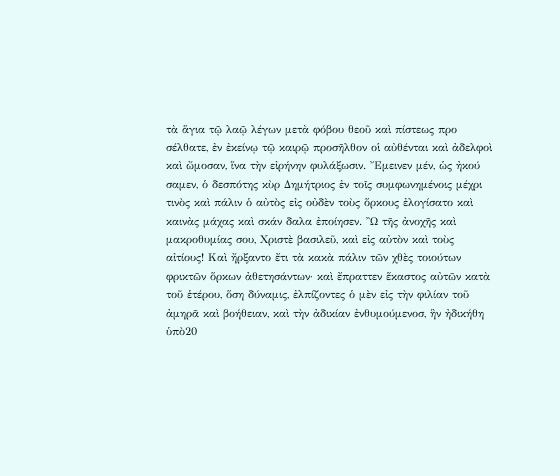τὰ ἅγια τῷ λαῷ λέγων μετὰ φόβου θεοῦ καὶ πίστεως προ σέλθατε, ἐν ἐκείνῳ τῷ καιρῷ προσῆλθον οἱ αὐθένται καὶ ἀδελφοὶ καὶ ὤμοσαν, ἵνα τὴν εἰρήνην φυλάξωσιν. Ἔμεινεν μέν, ὡς ἠκού σαμεν, ὁ δεσπότης κὺρ Δημήτριος ἐν τοῖς συμφωνημένοις μέχρι τινὸς καὶ πάλιν ὁ αὐτὸς εἰς οὐδὲν τοὺς ὅρκους ἐλογίσατο καὶ καινὰς μάχας καὶ σκάν δαλα ἐποίησεν. Ὢ τῆς ἀνοχῆς καὶ μακροθυμίας σου, Χριστὲ βασιλεῦ, καὶ εἰς αὐτὸν καὶ τοὺς αἰτίους! Καὶ ἤρξαντο ἔτι τὰ κακὰ πάλιν τῶν χθὲς τοιούτων φρικτῶν ὅρκων ἀθετησάντων· καὶ ἔπραττεν ἕκαστος αὐτῶν κατὰ τοῦ ἑτέρου, ὅση δύναμις, ἐλπίζοντες ὁ μὲν εἰς τὴν φιλίαν τοῦ ἀμηρᾶ καὶ βοήθειαν, καὶ τὴν ἀδικίαν ἐνθυμούμενοσ, ἣν ἠδικήθη ὑπὸ20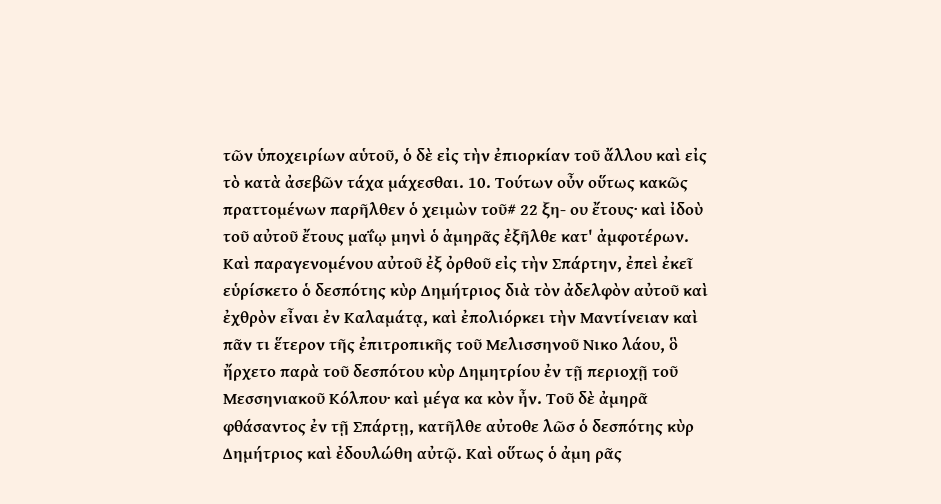τῶν ὑποχειρίων αὑτοῦ, ὁ δὲ εἰς τὴν ἐπιορκίαν τοῦ ἄλλου καὶ εἰς τὸ κατὰ ἀσεβῶν τάχα μάχεσθαι. 10. Τούτων οὖν οὕτως κακῶς πραττομένων παρῆλθεν ὁ χειμὼν τοῦ# 22 ξη- ου ἔτους· καὶ ἰδοὺ τοῦ αὐτοῦ ἔτους μαΐῳ μηνὶ ὁ ἀμηρᾶς ἐξῆλθε κατ' ἀμφοτέρων. Καὶ παραγενομένου αὐτοῦ ἐξ ὀρθοῦ εἰς τὴν Σπάρτην, ἐπεὶ ἐκεῖ εὑρίσκετο ὁ δεσπότης κὺρ Δημήτριος διὰ τὸν ἀδελφὸν αὐτοῦ καὶ ἐχθρὸν εἶναι ἐν Καλαμάτᾳ, καὶ ἐπολιόρκει τὴν Μαντίνειαν καὶ πᾶν τι ἕτερον τῆς ἐπιτροπικῆς τοῦ Μελισσηνοῦ Νικο λάου, ὃ ἤρχετο παρὰ τοῦ δεσπότου κὺρ Δημητρίου ἐν τῇ περιοχῇ τοῦ Μεσσηνιακοῦ Κόλπου· καὶ μέγα κα κὸν ἦν. Τοῦ δὲ ἀμηρᾶ φθάσαντος ἐν τῇ Σπάρτῃ, κατῆλθε αὐτοθε λῶσ ὁ δεσπότης κὺρ Δημήτριος καὶ ἐδουλώθη αὐτῷ. Καὶ οὕτως ὁ ἀμη ρᾶς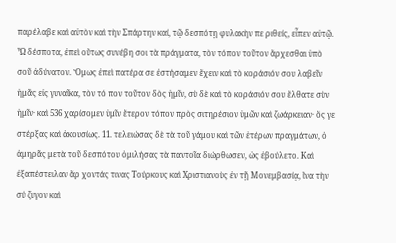παρέλαβε καὶ αὐτὸν καὶ τὴν Σπάρτην καί, τῷ δεσπότῃ φυλακὴν πε ριθείς, εἶπεν αὐτῷ. Ὦ δέσποτα, ἐπεὶ οὕτως συνέβη σοι τὰ πράγματα, τὸν τόπον τοῦτον ἄρχεσθαι ὑπὸ σοῦ ἀδύνατον. Ὅμως ἐπεὶ πατέρα σε ἐστήσαμεν ἔχειν καὶ τὸ κοράσιόν σου λαβεῖν ἡμᾶς εἰς γυναῖκα, τὸν τό πον τοῦτον δὸς ἡμῖν, σὺ δὲ καὶ τὸ κοράσιόν σου ἔλθατε σὺν ἡμῖν· καὶ 536 χαρίσομεν ὑμῖν ἕτερον τόπον πρὸς σιτηρέσιον ὑμῶν καὶ ζωάρκειαν· ὅς γε στέρξας καὶ ἀκουσίως. 11. τελειώσας δὲ τὰ τοῦ γάμου καὶ τῶν ἑτέρων πραγμάτων, ὁ ἀμηρᾶς μετὰ τοῦ δεσπότου ὁμιλήσας τὰ παντοῖα διώρθωσεν, ὡς ἐβούλετο. Καὶ ἐξαπέστειλαν ἄρ χοντάς τινας Τούρκους καὶ Χριστιανοὺς ἐν τῇ Μονεμβασίᾳ, ἵνα τὴν σύ ζυγον καὶ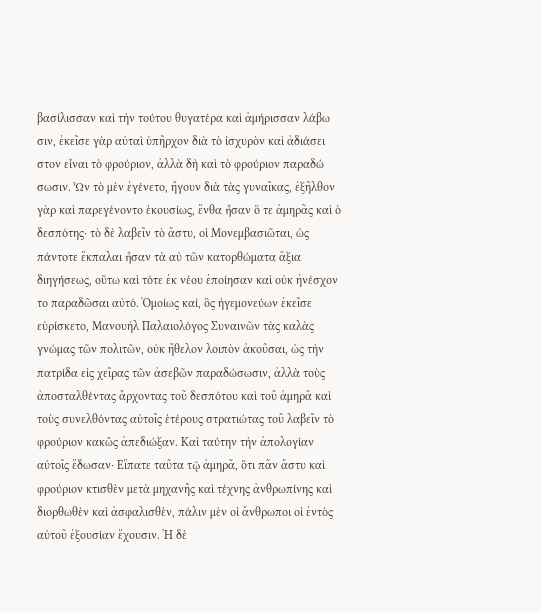βασίλισσαν καὶ τὴν τούτου θυγατέρα καὶ ἀμήρισσαν λάβω σιν, ἐκεῖσε γὰρ αὐταὶ ὑπῆρχον διὰ τὸ ἰσχυρὸν καὶ ἀδιάσει στον εἶναι τὸ φρούριον, ἀλλὰ δὴ καὶ τὸ φρούριον παραδώ σωσιν. Ὦν τὸ μὲν ἐγένετο, ἤγουν διὰ τὰς γυναῖκας, ἐξῆλθον γὰρ καὶ παρεγένοντο ἑκουσίως, ἔνθα ἦσαν ὅ τε ἀμηρᾶς καὶ ὁ δεσπότης· τὸ δὲ λαβεῖν τὸ ἄστυ, οἱ Μονεμβασιῶται, ὡς πάντοτε ἔκπαλαι ἦσαν τὰ αὐ τῶν κατορθώματα ἄξια διηγήσεως, οὕτω καὶ τότε ἐκ νέου ἐποίησαν καὶ οὐκ ἠνέσχον το παραδῶσαι αὐτό. Ὁμοίως καί, ὃς ἡγεμονεύων ἐκεῖσε εὑρίσκετο, Μανουὴλ Παλαιολόγος Συναινῶν τὰς καλὰς γνώμας τῶν πολιτῶν, οὐκ ἤθελον λοιπὸν ἀκοῦσαι, ὡς τὴν πατρίδα εἰς χεῖρας τῶν ἀσεβῶν παραδώσωσιν, ἀλλὰ τοὺς ἀποσταλθέντας ἄρχοντας τοῦ δεσπότου καὶ τοῦ ἀμηρᾶ καὶ τοὺς συνελθόντας αὐτοῖς ἑτέρους στρατιώτας τοῦ λαβεῖν τὸ φρούριον κακῶς ἀπεδιώξαν. Καὶ ταύτην τὴν ἀπολογίαν αὐτοῖς ἔδωσαν· Εἴπατε ταῦτα τῷ ἀμηρᾶ, ὅτι πᾶν ἄστυ καὶ φρούριον κτισθὲν μετὰ μηχανῆς καὶ τέχνης ἀνθρωπίνης καὶ διορθωθὲν καὶ ἀσφαλισθὲν, πάλιν μὲν οἱ ἄνθρωποι οἱ ἐντὸς αὐτοῦ ἐξουσίαν ἔχουσιν. Ἡ δὲ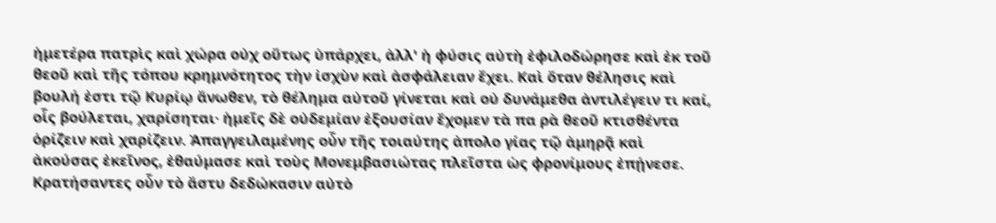ἡμετέρα πατρὶς καὶ χώρα οὐχ οὕτως ὑπάρχει, ἀλλ' ἡ φύσις αὐτὴ ἐφιλοδώρησε καὶ ἐκ τοῦ θεοῦ καὶ τῆς τόπου κρημνότητος τὴν ἰσχὺν καὶ ἀσφάλειαν ἔχει. Καὶ ὅταν θέλησις καὶ βουλή ἐστι τῷ Κυρίῳ ἄνωθεν, τὸ θέλημα αὐτοῦ γίνεται καὶ οὐ δυνάμεθα ἀντιλέγειν τι καί, οἷς βούλεται, χαρίσηται· ἡμεῖς δὲ οὐδεμίαν ἐξουσίαν ἔχομεν τὰ πα ρὰ θεοῦ κτισθέντα ὁρίζειν καὶ χαρίζειν. Ἀπαγγειλαμένης οὖν τῆς τοιαύτης ἀπολο γίας τῷ ἀμηρᾷ καὶ ἀκούσας ἐκεῖνος, ἐθαύμασε καὶ τοὺς Μονεμβασιώτας πλεῖστα ὡς φρονίμους ἐπῄνεσε. Κρατήσαντες οὖν τὸ ἄστυ δεδώκασιν αὐτὸ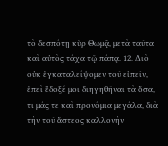τὸ δεσπότῃ κὺρ Θωμᾷ, μετὰ ταῦτα καὶ αὐτὸς τάχα τῷ πάπᾳ. 12. Διὸ οὐκ ἐγκαταλείψομεν τοῦ εἰπεῖν, ἐπεὶ ἔδοξέ μοι διηγηθῆναι τὰ ὅσα, τι μάς τε καὶ προνόμια μεγάλα, διὰ τὴν τοῦ ἄστεος καλλονὴν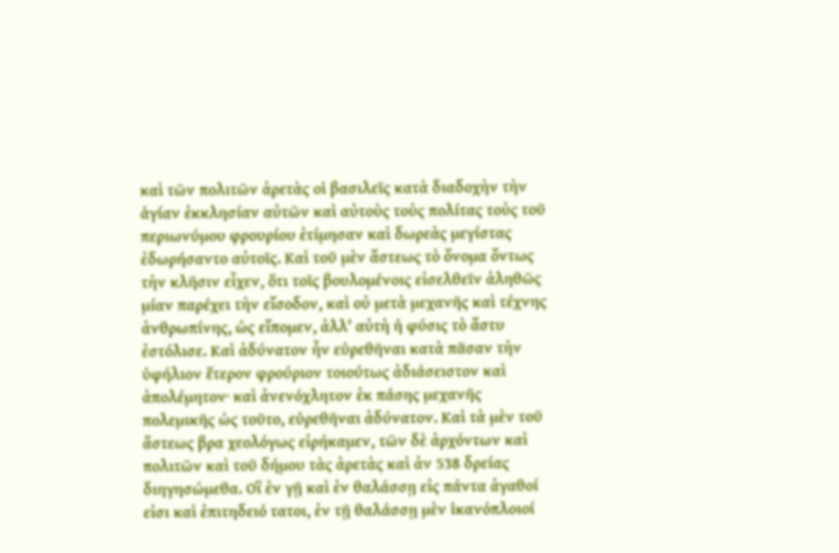καὶ τῶν πολιτῶν ἀρετὰς οἱ βασιλεῖς κατὰ διαδοχὴν τὴν ἁγίαν ἐκκλησίαν αὐτῶν καὶ αὐτοὺς τοὺς πολίτας τοὺς τοῦ περιωνύμου φρουρίου ἐτίμησαν καὶ δωρεὰς μεγίστας ἐδωρήσαντο αὐτοῖς. Καὶ τοῦ μὲν ἄστεως τὸ ὄνομα ὄντως τὴν κλῆσιν εἶχεν, ὅτι τοῖς βουλομένοις εἰσελθεῖν ἀληθῶς μίαν παρέχει τὴν εἴσοδον, καὶ οὐ μετὰ μεχανῆς καὶ τέχνης ἀνθρωπίνης, ὡς εἴπομεν, ἀλλ' αὐτὴ ἡ φύσις τὸ ἄστυ ἐστόλισε. Καὶ ἀδύνατον ἦν εὑρεθῆναι κατὰ πᾶσαν τὴν ὑφήλιον ἕτερον φρούριον τοιούτως ἀδιάσειστον καὶ ἀπολέμητον· καὶ ἀνενόχλητον ἐκ πάσης μεχανῆς πολεμικῆς ὡς τοῦτο, εὑρεθῆναι ἀδύνατον. Καὶ τὰ μὲν τοῦ ἄστεως βρα χεολόγως εἰρήκαμεν, τῶν δὲ ἀρχόντων καὶ πολιτῶν καὶ τοῦ δήμου τὰς ἀρετὰς καὶ ἀν 538 δρείας διηγησώμεθα. Οἳ ἐν γῇ καὶ ἐν θαλάσσῃ εἰς πάντα ἀγαθοί εἰσι καὶ ἐπιτηδειό τατοι, ἐν τῇ θαλάσσῃ μὲν ἱκανόπλοιοί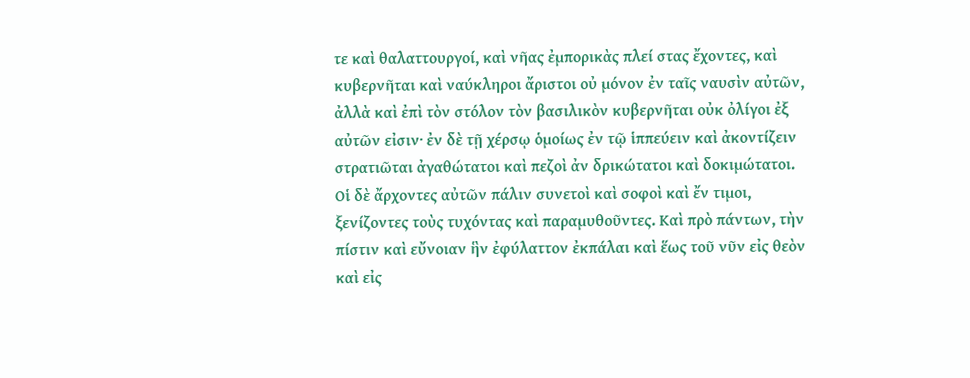τε καὶ θαλαττουργοί, καὶ νῆας ἐμπορικὰς πλεί στας ἔχοντες, καὶ κυβερνῆται καὶ ναύκληροι ἄριστοι οὐ μόνον ἐν ταῖς ναυσὶν αὐτῶν, ἀλλὰ καὶ ἐπὶ τὸν στόλον τὸν βασιλικὸν κυβερνῆται οὐκ ὀλίγοι ἐξ αὐτῶν εἰσιν· ἐν δὲ τῇ χέρσῳ ὁμοίως ἐν τῷ ἱππεύειν καὶ ἀκοντίζειν στρατιῶται ἀγαθώτατοι καὶ πεζοὶ ἀν δρικώτατοι καὶ δοκιμώτατοι. Οἱ δὲ ἄρχοντες αὐτῶν πάλιν συνετοὶ καὶ σοφοὶ καὶ ἔν τιμοι, ξενίζοντες τοὺς τυχόντας καὶ παραμυθοῦντες. Καὶ πρὸ πάντων, τὴν πίστιν καὶ εὔνοιαν ἣν ἐφύλαττον ἐκπάλαι καὶ ἕως τοῦ νῦν εἰς θεὸν καὶ εἰς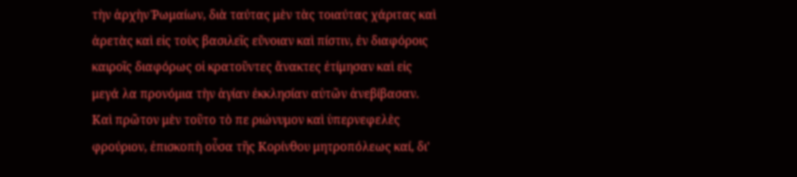τὴν ἀρχὴν Ῥωμαίων, διὰ ταύτας μὲν τὰς τοιαύτας χάριτας καὶ ἀρετὰς καὶ εἰς τοὺς βασιλεῖς εὔνοιαν καὶ πίστιν, ἐν διαφόροις καιροῖς διαφόρως οἱ κρατοῦντες ἄνακτες ἐτίμησαν καὶ εἰς μεγά λα προνόμια τὴν ἁγίαν ἐκκλησίαν αὐτῶν ἀνεβίβασαν. Καὶ πρῶτον μὲν τοῦτο τὸ πε ριώνυμον καὶ ὑπερνεφελὲς φρούριον, ἐπισκοπὴ οὖσα τῆς Κορίνθου μητροπόλεως καί, δι'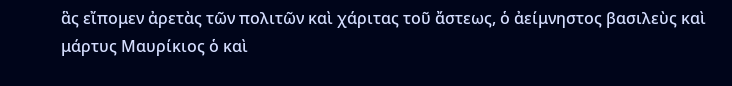ἃς εἴπομεν ἀρετὰς τῶν πολιτῶν καὶ χάριτας τοῦ ἄστεως, ὁ ἀείμνηστος βασιλεὺς καὶ μάρτυς Μαυρίκιος ὁ καὶ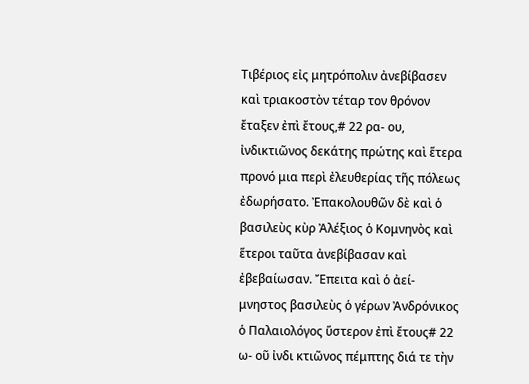Τιβέριος εἰς μητρόπολιν ἀνεβίβασεν καὶ τριακοστὸν τέταρ τον θρόνον ἔταξεν ἐπὶ ἔτους,# 22 ρα- ου, ἰνδικτιῶνος δεκάτης πρώτης καὶ ἕτερα προνό μια περὶ ἐλευθερίας τῆς πόλεως ἐδωρήσατο. Ἐπακολουθῶν δὲ καὶ ὁ βασιλεὺς κὺρ Ἀλέξιος ὁ Κομνηνὸς καὶ ἕτεροι ταῦτα ἀνεβίβασαν καὶ ἐβεβαίωσαν. Ἔπειτα καὶ ὁ ἀεί- μνηστος βασιλεὺς ὁ γέρων Ἀνδρόνικος ὁ Παλαιολόγος ὕστερον ἐπὶ ἔτους# 22 ω- οῦ ἰνδι κτιῶνος πέμπτης διά τε τὴν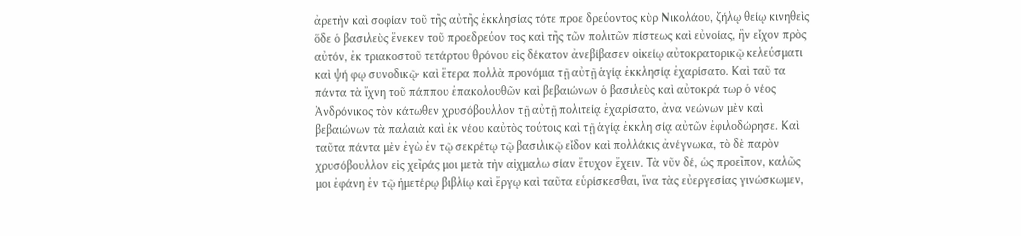ἀρετὴν καὶ σοφίαν τοῦ τῆς αὐτῆς ἐκκλησίας τότε προε δρεύοντος κὺρ Νικολάου, ζήλῳ θείῳ κινηθεὶς ὅδε ὁ βασιλεὺς ἕνεκεν τοῦ προεδρεύον τος καὶ τῆς τῶν πολιτῶν πίστεως καὶ εὐνοίας, ἣν εἶχον πρὸς αὐτόν, ἐκ τριακοστοῦ τετάρτου θρόνου εἰς δέκατον ἀνεβίβασεν οἰκείῳ αὐτοκρατορικῷ κελεύσματι καὶ ψή φῳ συνοδικῷ· καὶ ἕτερα πολλὰ προνόμια τῇ αὐτῇ ἁγίᾳ ἐκκλησίᾳ ἐχαρίσατο. Καὶ ταῦ τα πάντα τὰ ἴχνη τοῦ πάππου ἐπακολουθῶν καὶ βεβαιώνων ὁ βασιλεὺς καὶ αὐτοκρά τωρ ὁ νέος Ἀνδρόνικος τὸν κάτωθεν χρυσόβουλλον τῇ αὐτῇ πολιτείᾳ ἐχαρίσατο, ἀνα νεώνων μὲν καὶ βεβαιώνων τὰ παλαιὰ καὶ ἐκ νέου καὐτὸς τούτοις καὶ τῇ ἁγίᾳ ἐκκλη σίᾳ αὐτῶν ἐφιλοδώρησε. Καὶ ταῦτα πάντα μὲν ἐγὼ ἐν τῷ σεκρέτῳ τῷ βασιλικῷ εἶδον καὶ πολλάκις ἀνέγνωκα, τὸ δὲ παρὸν χρυσόβουλλον εἰς χεῖράς μοι μετὰ τὴν αἰχμαλω σίαν ἔτυχον ἔχειν. Τὰ νῦν δέ, ὡς προεῖπον, καλῶς μοι ἐφάνη ἐν τῷ ἡμετέρῳ βιβλίῳ καὶ ἔργῳ καὶ ταῦτα εὑρίσκεσθαι, ἵνα τὰς εὐεργεσίας γινώσκωμεν,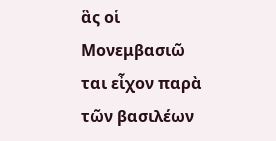ἃς οἱ Μονεμβασιῶ ται εἶχον παρὰ τῶν βασιλέων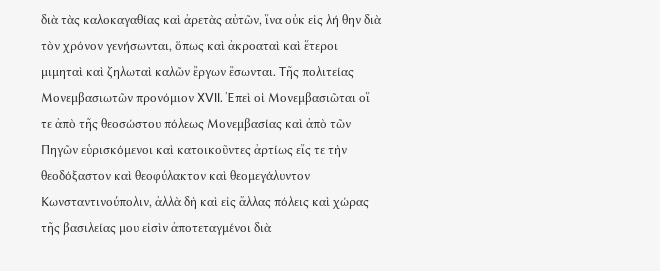διὰ τὰς καλοκαγαθίας καὶ ἀρετὰς αὐτῶν, ἵνα οὐκ εἰς λή θην διὰ τὸν χρόνον γενήσωνται, ὅπως καὶ ἀκροαταὶ καὶ ἕτεροι μιμηταὶ καὶ ζηλωταὶ καλῶν ἔργων ἔσωνται. Τῆς πολιτείας Μονεμβασιωτῶν προνόμιον XVII. Ἐπεὶ οἱ Μονεμβασιῶται οἵ τε ἀπὸ τῆς θεοσώστου πόλεως Μονεμβασίας καὶ ἀπὸ τῶν Πηγῶν εὑρισκόμενοι καὶ κατοικοῦντες ἀρτίως εἴς τε τὴν θεοδόξαστον καὶ θεοφύλακτον καὶ θεομεγάλυντον Κωνσταντινούπολιν, ἀλλὰ δὴ καὶ εἰς ἄλλας πόλεις καὶ χώρας τῆς βασιλείας μου εἰσὶν ἀποτεταγμένοι διὰ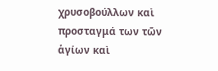χρυσοβούλλων καὶ προσταγμά των τῶν ἁγίων καὶ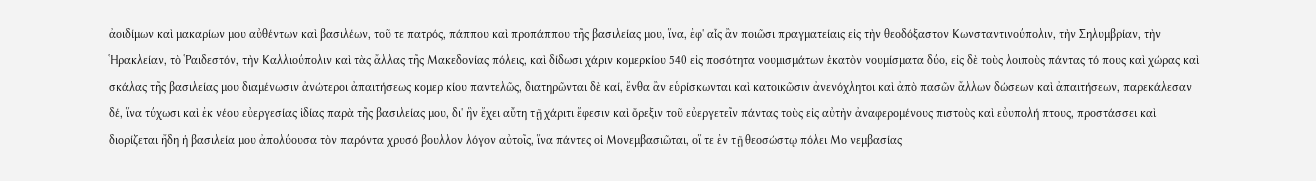ἀοιδίμων καὶ μακαρίων μου αὐθέντων καὶ βασιλέων, τοῦ τε πατρός, πάππου καὶ προπάππου τῆς βασιλείας μου, ἵνα, ἐφ' αἷς ἂν ποιῶσι πραγματείαις εἰς τὴν θεοδόξαστον Κωνσταντινούπολιν, τὴν Σηλυμβρίαν, τὴν Ἡρακλείαν, τὸ Ῥαιδεστόν, τὴν Καλλιούπολιν καὶ τὰς ἄλλας τῆς Μακεδονίας πόλεις, καὶ δίδωσι χάριν κομερκίου 540 εἰς ποσότητα νουμισμάτων ἑκατὸν νουμίσματα δύο, εἰς δὲ τοὺς λοιποὺς πάντας τό πους καὶ χώρας καὶ σκάλας τῆς βασιλείας μου διαμένωσιν ἀνώτεροι ἀπαιτήσεως κομερ κίου παντελῶς, διατηρῶνται δὲ καί, ἔνθα ἂν εὑρίσκωνται καὶ κατοικῶσιν ἀνενόχλητοι καὶ ἀπὸ πασῶν ἄλλων δώσεων καὶ ἀπαιτήσεων, παρεκάλεσαν δέ, ἵνα τύχωσι καὶ ἐκ νέου εὐεργεσίας ἰδίας παρὰ τῆς βασιλείας μου, δι' ἣν ἔχει αὔτη τῇ χάριτι ἔφεσιν καὶ ὄρεξιν τοῦ εὐεργετεῖν πάντας τοὺς εἰς αὐτὴν ἀναφερομένους πιστοὺς καὶ εὐυπολή πτους, προστάσσει καὶ διορίζεται ἤδη ἡ βασιλεία μου ἀπολύουσα τὸν παρόντα χρυσό βουλλον λόγον αὐτοῖς, ἵνα πάντες οἱ Μονεμβασιῶται, οἵ τε ἐν τῇ θεοσώστῳ πόλει Μο νεμβασίας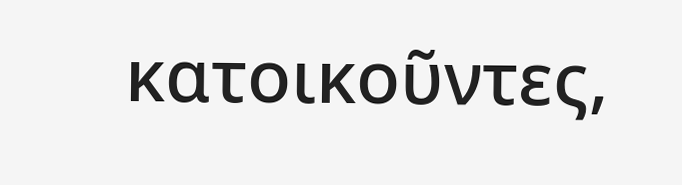κατοικοῦντες,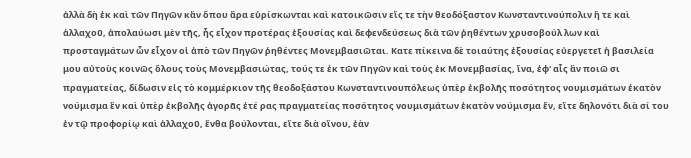ἀλλὰ δὴ ἐκ καὶ τῶν Πηγῶν κἂν ὅπου ἄρα εὑρίσκωνται καὶ κατοικῶσιν εἴς τε τὴν θεοδόξαστον Κωνσταντινούπολιν ἤ τε καὶ ἀλλαχοῦ, ἀπολαύωσι μὲν τῆς, ἧς εἶχον προτέρας ἐξουσίας καὶ δεφενδεύσεως διὰ τῶν ῥηθέντων χρυσοβούλ λων καὶ προσταγμάτων ὧν εἶχον οἱ ἀπὸ τῶν Πηγῶν ῥηθέντες Μονεμβασιῶται. Κατε πίκεινα δὲ τοιαύτης ἐξουσίας εὐεργετεῖ ἡ βασιλεία μου αὐτοὺς κοινῶς ὅλους τοὺς Μονεμβασιώτας, τούς τε ἐκ τῶν Πηγῶν καὶ τοὺς ἐκ Μονεμβασίας, ἵνα, ἐφ' αἷς ἂν ποιῶ σι πραγματείας, δίδωσιν εἰς τὸ κομμέρκιον τῆς θεοδοξάστου Κωνσταντινουπόλεως ὑπὲρ ἐκβολῆς ποσότητος νουμισμάτων ἑκατὸν νούμισμα ἓν καὶ ὑπὲρ ἐκβολῆς ἀγορᾶς ἑτέ ρας πραγματείας ποσότητος νουμισμάτων ἑκατὸν νούμισμα ἕν, εἴτε δηλονότι διὰ σί του ἐν τῷ προφορίῳ καὶ ἀλλαχοῦ, ἔνθα βούλονται, εἴτε διὰ οἴνου, ἐὰν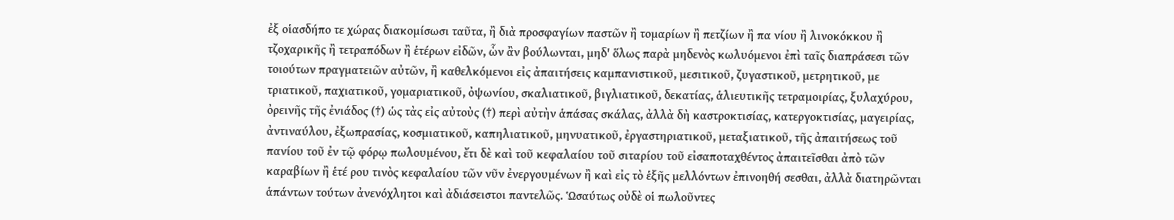ἐξ οἱασδήπο τε χώρας διακομίσωσι ταῦτα, ἢ διὰ προσφαγίων παστῶν ἢ τομαρίων ἢ πετζίων ἢ πα νίου ἢ λινοκόκκου ἢ τζοχαρικῆς ἢ τετραπόδων ἢ ἑτέρων εἰδῶν, ὧν ἂν βούλωνται, μηδ' ὅλως παρὰ μηδενὸς κωλυόμενοι ἐπὶ ταῖς διαπράσεσι τῶν τοιούτων πραγματειῶν αὐτῶν, ἢ καθελκόμενοι εἰς ἀπαιτήσεις καμπανιστικοῦ, μεσιτικοῦ, ζυγαστικοῦ, μετρητικοῦ, με τριατικοῦ, παχιατικοῦ, γομαριατικοῦ, ὀψωνίου, σκαλιατικοῦ, βιγλιατικοῦ, δεκατίας, ἁλιευτικῆς τετραμοιρίας, ξυλαχύρου, ὀρεινῆς τῆς ἐνιάδος (†) ὡς τὰς εἰς αὐτοὺς (†) περὶ αὐτὴν ἁπάσας σκάλας, ἀλλὰ δὴ καστροκτισίας, κατεργοκτισίας, μαγειρίας, ἀντιναύλου, ἐξωπρασίας, κοσμιατικοῦ, καπηλιατικοῦ, μηνυατικοῦ, ἐργαστηριατικοῦ, μεταξιατικοῦ, τῆς ἀπαιτήσεως τοῦ πανίου τοῦ ἐν τῷ φόρῳ πωλουμένου, ἔτι δὲ καὶ τοῦ κεφαλαίου τοῦ σιταρίου τοῦ εἰσαποταχθέντος ἀπαιτεῖσθαι ἀπὸ τῶν καραβίων ἢ ἑτέ ρου τινὸς κεφαλαίου τῶν νῦν ἐνεργουμένων ἢ καὶ εἰς τὸ ἑξῆς μελλόντων ἐπινοηθή σεσθαι, ἀλλὰ διατηρῶνται ἁπάντων τούτων ἀνενόχλητοι καὶ ἀδιάσειστοι παντελῶς. Ὡσαύτως οὐδὲ οἱ πωλοῦντες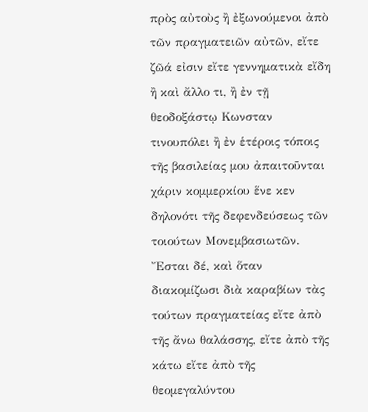πρὸς αὐτοὺς ἢ ἐξωνούμενοι ἀπὸ τῶν πραγματειῶν αὐτῶν, εἴτε ζῶά εἰσιν εἴτε γεννηματικὰ εἴδη ἢ καὶ ἄλλο τι, ἢ ἐν τῇ θεοδοξάστῳ Κωνσταν τινουπόλει ἢ ἐν ἑτέροις τόποις τῆς βασιλείας μου ἀπαιτοῦνται χάριν κομμερκίου ἕνε κεν δηλονότι τῆς δεφενδεύσεως τῶν τοιούτων Μονεμβασιωτῶν. Ἔσται δέ, καὶ ὅταν διακομίζωσι διὰ καραβίων τὰς τούτων πραγματείας εἴτε ἀπὸ τῆς ἄνω θαλάσσης, εἴτε ἀπὸ τῆς κάτω εἴτε ἀπὸ τῆς θεομεγαλύντου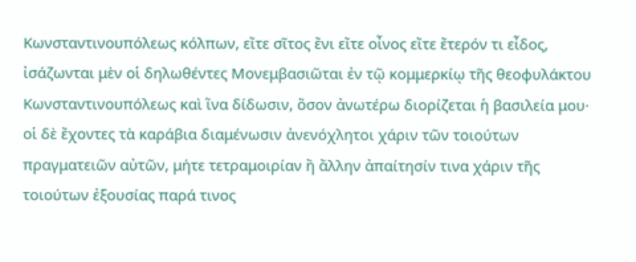Κωνσταντινουπόλεως κόλπων, εἴτε σῖτος ἔνι εἴτε οἶνος εἴτε ἔτερόν τι εἶδος, ἰσάζωνται μὲν οἱ δηλωθέντες Μονεμβασιῶται ἐν τῷ κομμερκίῳ τῆς θεοφυλάκτου Κωνσταντινουπόλεως καὶ ἵνα δίδωσιν, ὅσον ἀνωτέρω διορίζεται ἡ βασιλεία μου· οἱ δὲ ἔχοντες τὰ καράβια διαμένωσιν ἀνενόχλητοι χάριν τῶν τοιούτων πραγματειῶν αὐτῶν, μήτε τετραμοιρίαν ἢ ἄλλην ἀπαίτησίν τινα χάριν τῆς τοιούτων ἐξουσίας παρά τινος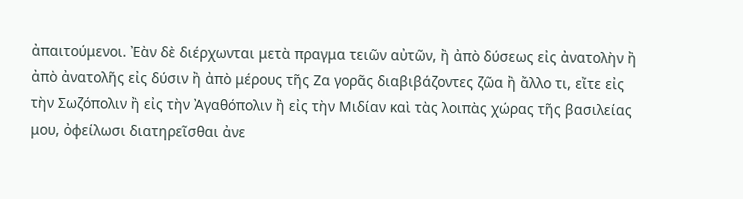ἀπαιτούμενοι. Ἐὰν δὲ διέρχωνται μετὰ πραγμα τειῶν αὐτῶν, ἢ ἀπὸ δύσεως εἰς ἀνατολὴν ἢ ἀπὸ ἀνατολῆς εἰς δύσιν ἢ ἀπὸ μέρους τῆς Ζα γορᾶς διαβιβάζοντες ζῶα ἢ ἄλλο τι, εἴτε εἰς τὴν Σωζόπολιν ἢ εἰς τὴν Ἀγαθόπολιν ἢ εἰς τὴν Μιδίαν καὶ τὰς λοιπὰς χώρας τῆς βασιλείας μου, ὀφείλωσι διατηρεῖσθαι ἀνε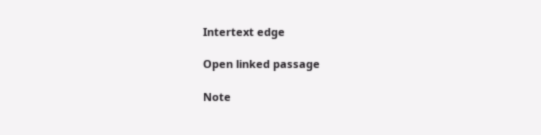Intertext edge

Open linked passage

Note